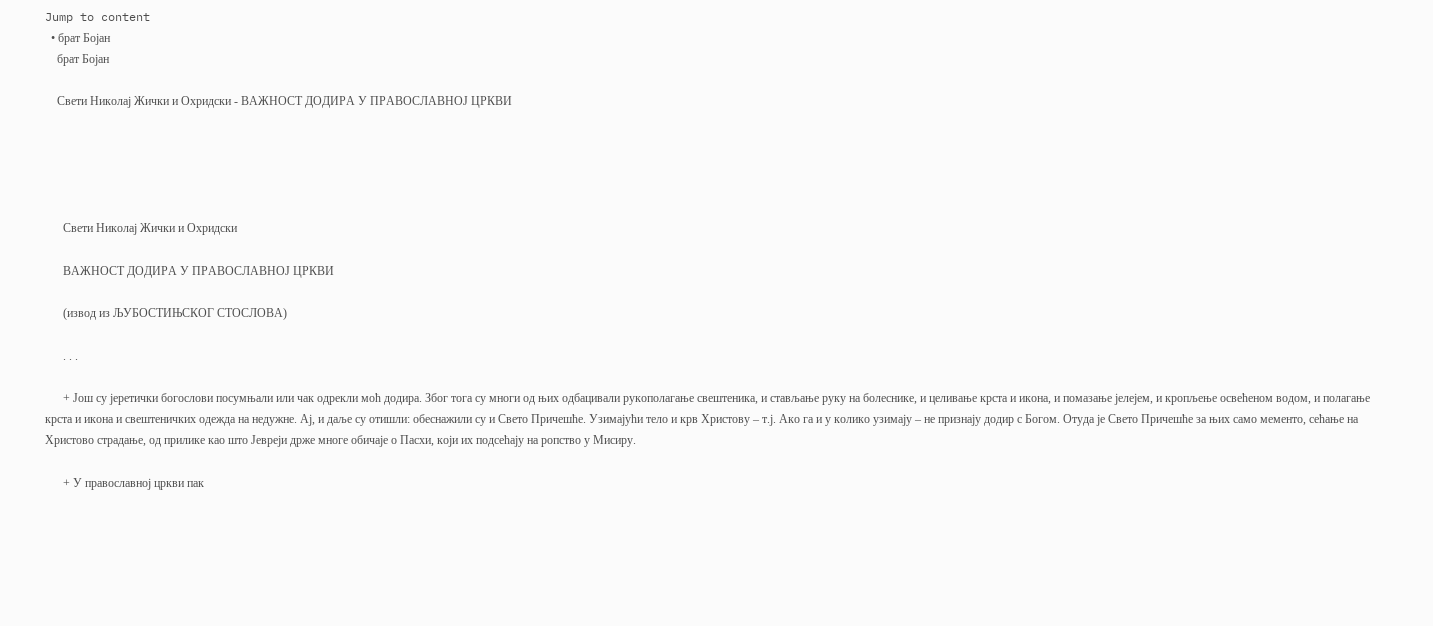Jump to content
  • брат Бојан
    брат Бојан

    Свети Николај Жички и Охридски - ВАЖНОСТ ДОДИРА У ПРАВОСЛАВНОЈ ЦРКВИ





      Свети Николај Жички и Охридски

      ВАЖНОСТ ДОДИРА У ПРАВОСЛАВНОЈ ЦРКВИ

      (извод из ЉУБОСТИЊСКОГ СТОСЛОВА)

      . . .

      + Још су јеретички богослови посумњали или чак одрекли моћ додира. Због тога су многи од њих одбацивали рукополагање свештеника, и стављање руку на болеснике, и целивање крста и икона, и помазање јелејем, и кропљење освећеном водом, и полагање крста и икона и свештеничких одежда на недужне. Ај, и даље су отишли: обеснажили су и Свето Причешће. Узимајући тело и крв Христову – т.ј. Ако га и у колико узимају – не признају додир с Богом. Отуда је Свето Причешће за њих само мементо, сећање на Христово страдање, од прилике као што Јевреји држе многе обичаје о Пасхи, који их подсећају на ропство у Мисиру.

      + У православној цркви пак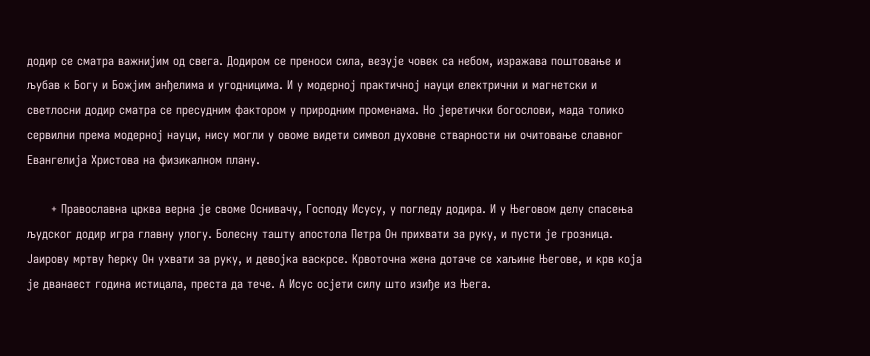додир се сматра важнијим од свега. Додиром се преноси сила, везује човек са небом, изражава поштовање и љубав к Богу и Божјим анђелима и угодницима. И у модерној практичној науци електрични и магнетски и светлосни додир сматра се пресудним фактором у природним променама. Но јеретички богослови, мада толико сервилни према модерној науци, нису могли у овоме видети символ духовне стварности ни очитовање славног Евангелија Христова на физикалном плану.

      + Православна црква верна је своме Оснивачу, Господу Исусу, у погледу додира. И у Његовом делу спасења људског додир игра главну улогу. Болесну ташту апостола Петра Он прихвати за руку, и пусти је грозница. Јаирову мртву ћерку Он ухвати за руку, и девојка васкрсе. Крвоточна жена дотаче се хаљине Његове, и крв која је дванаест година истицала, преста да тече. А Исус осјети силу што изиђе из Њега.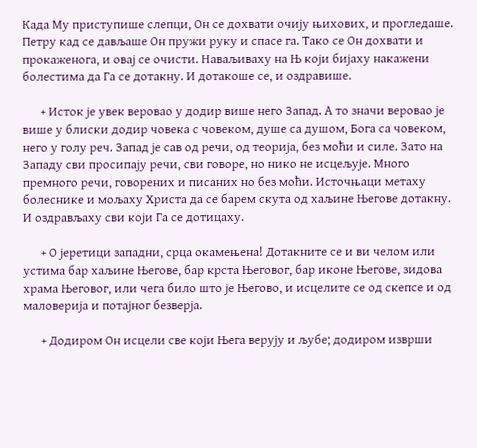Када Му приступише слепци, Он се дохвати очију њихових, и прогледаше. Петру кад се дављаше Он пружи руку и спасе га. Тако се Он дохвати и прокаженога, и овај се очисти. Наваљиваху на Њ који бијаху накажени болестима да Га се дотакну. И дотакоше се, и оздравише.

      + Исток је увек веровао у додир више него Запад. А то значи веровао је више у блиски додир човека с човеком, душе са душом, Бога са човеком, него у голу реч. Запад је сав од речи, од теорија, без моћи и силе. Зато на Западу сви просипају речи, сви говоре, но нико не исцељује. Много премного речи, говорених и писаних но без моћи. Источњаци метаху болеснике и мољаху Христа да се барем скута од хаљине Његове дотакну. И оздрављаху сви који Га се дотицаху.

      + О јеретици западни, срца окамењена! Дотакните се и ви челом или устима бар хаљине Његове, бар крста Његовог, бар иконе Његове, зидова храма Његовог, или чега било што је Његово, и исцелите се од скепсе и од маловерија и потајног безверја.

      + Додиром Он исцели све који Њега верују и љубе; додиром изврши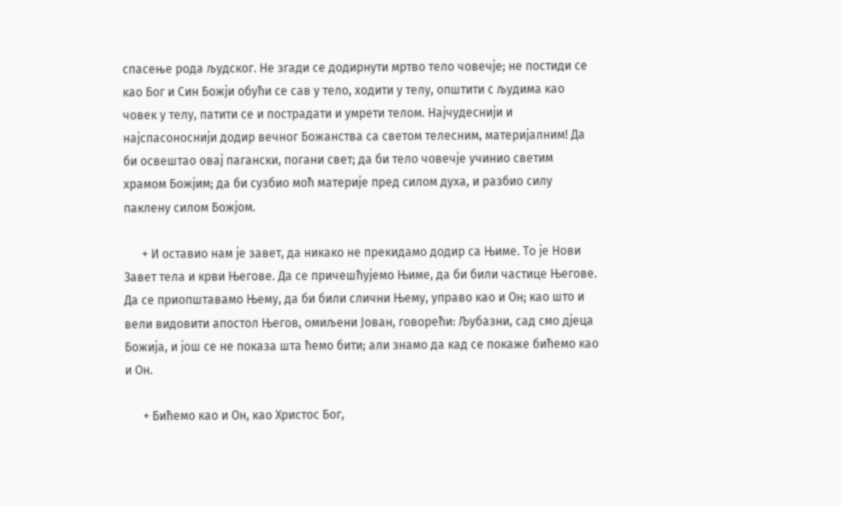спасење рода људског. Не згади се додирнути мртво тело човечје; не постиди се као Бог и Син Божји обући се сав у тело, ходити у телу, општити с људима као човек у телу, патити се и пострадати и умрети телом. Најчудеснији и најспасоноснији додир вечног Божанства са светом телесним, материјалним! Да би освештао овај пагански, погани свет; да би тело човечје учинио светим храмом Божјим; да би сузбио моћ материје пред силом духа, и разбио силу паклену силом Божјом.

      + И оставио нам је завет, да никако не прекидамо додир са Њиме. То је Нови Завет тела и крви Његове. Да се причешћујемо Њиме, да би били частице Његове. Да се приопштавамо Њему, да би били слични Њему, управо као и Он; као што и вели видовити апостол Његов, омиљени Јован, говорећи: Љубазни, сад смо дјеца Божија, и још се не показа шта ћемо бити; али знамо да кад се покаже бићемо као и Он.

      + Бићемо као и Он, као Христос Бог,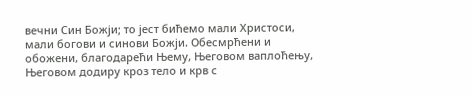вечни Син Божји; то јест бићемо мали Христоси, мали богови и синови Божји. Обесмрћени и обожени, благодарећи Њему, Његовом ваплоћењу, Његовом додиру кроз тело и крв с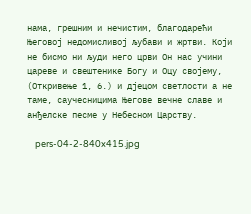нама, грешним и нечистим, благодарећи Његовој недомисливој љубави и жртви. Који не бисмо ни људи него црви Он нас учини цареве и свештенике Богу и Оцу својему, (Откривење 1, 6.) и дјецом светлости а не таме, саучесницима Његове вечне славе и анђелске песме у Небесном Царству.

    pers-04-2-840x415.jpg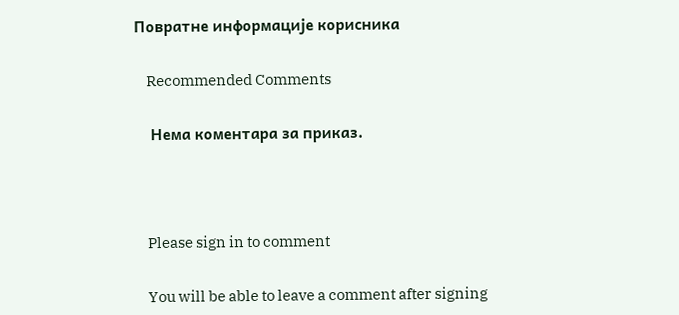Повратне информације корисника

    Recommended Comments

    Нема коментара за приказ.



    Please sign in to comment

    You will be able to leave a comment after signing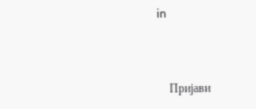in



    Пријави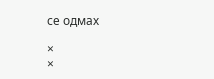се одмах

×
×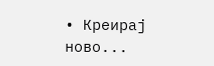• Креирај ново...